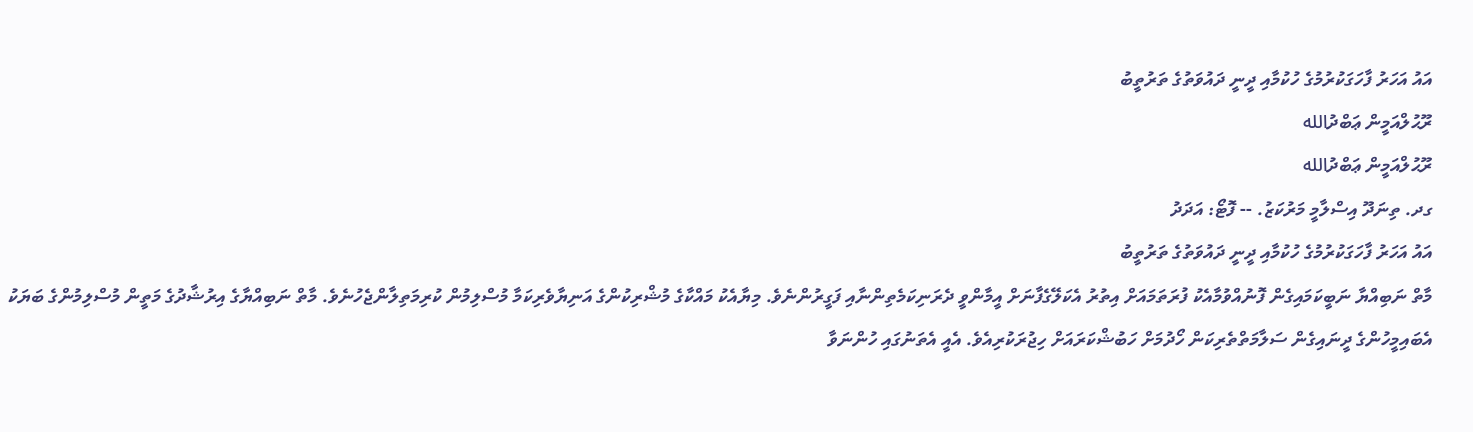އައު އަހަރު ފާހަގަކުރުމުގެ ހުކުމާއި ދީނީ ދައުވަތުގެ ތަރުތީބު
ރޫޙުލްއަމީން ޢަބްދުالله
ރޫޙުލްއަމީން ޢަބްދުالله
ގދ. ތިނަދޫ އިސްލާމީ މަރުކަޒު. -- ފޮޓޯ: އަދަދު
އައު އަހަރު ފާހަގަކުރުމުގެ ހުކުމާއި ދީނީ ދައުވަތުގެ ތަރުތީބު
މާތް ނަބިއްޔާ ނަބީކަމައިގެން ފޮނުއްވުމާއެކު ފުރަތަމައަށް އިތުރު އެކަލޭގެފާނަށް އީމާންވީ ދެރަނިކަމެތިންނާއި ފަގީރުންނެވެ. މިޔާއެކު މައްކާގެ މުޝްރިކުންގެ އަނިޔާވެރިކަމާ މުސްލިމުން ކުރިމަތިލާންޖެހުނެވެ. މާތް ނަބިއްޔާގެ އިރުޝާދުގެ މަތީން މުސްލިމުންގެ ބަޔަކު އެބައިމީހުންގެ ދީނައިގެން ސަލާމަތްތެރިކަން ހޯދުމަށް ހަބުޝްކަރައަށް ހިޖުރަކުރިއެވެ. އެއީ އެތަނުގައި ހުންނަވާ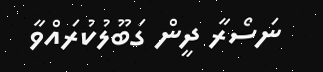ނަސޯރާ ދީން ގަބޫލުކުރައްވާ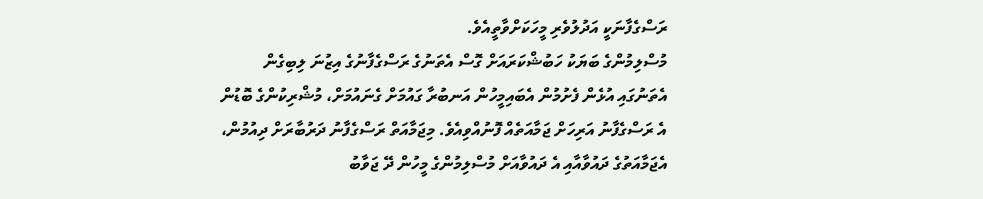ރަސްގެފާނަކީ އަދުލުވެރި މީހަކަށްވާތީއެވެ.
މުސްލިމުންގެ ބަޔަކު ހަބުޝްކަރައަށް ގޮސް އެތަނުގެ ރަސްގެފާނުގެ އިޒުނަ ލިބިގެން އެތަނުގައި އުޅެން ފެށުމުން އެބައިމީހުން އަނބުރާ ގައުމަށް ގެނައުމަށް، މުޝްރިކުންގެ ބޮޑުން އެ ރަސްގެފާނު އަރިހަށް ޖަމާއަތެއް ފޮނުއްވިއެވެ. މިޖަމާއަތް ރަސްގެފާނު ދަރުބާރަށް ދިއުމުން، އެޖަމާއަތުގެ ދައުވާއާއި އެ ދައުވާއަށް މުސްލިމުންގެ މީހުން ދޭ ޖަވާބު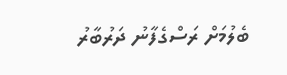ބެލުމަށް ރަސްގެފާނު ދަރުބާރު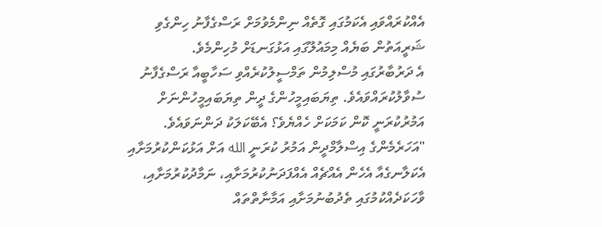އެއްކުރައްވައި އެކަމުގައި ގޮތެއް ނިންމެވުމަށް ރަސްގެފާނު ހިންގެވި ޝަރީއަތުން ބަޔެއް މިމައުލޫގައި އަޅުގަނޑަށް މުހިންމެވެ.
އެ ދަރުބާރުގައި މުސްލިމުން ތަމްސީލުކުރެއްވި ސަހާބީއާ ރަސްގެފާނު ސުވާލުކުރައްވައެވެ. ތިޔަބައިމީހުންގެ ދީން ތިޔަބައިމީހުންނަށް އަމުރުކުރަނީ ކޮން ކަމަކަށް ހެއްޔެވެ؟ އެބޭކަލަކު ދަންނަވައެވެ. "އަހަރެމެންގެ އިސްލާމްދީން އަމުރު ކުރަނީ الله އަށް އަޅުކަންކުރުމަށާއި އެކަލާނގެއާ އެހެން އެއްޗެއް އެއްފަދަނުކުރުމަށާއި، ނަމާދުކުރުމަށާއި، ވާހަކަދެއްކުމުގައި ތެދުބުނުމަށާއި އަމާނާތްތައް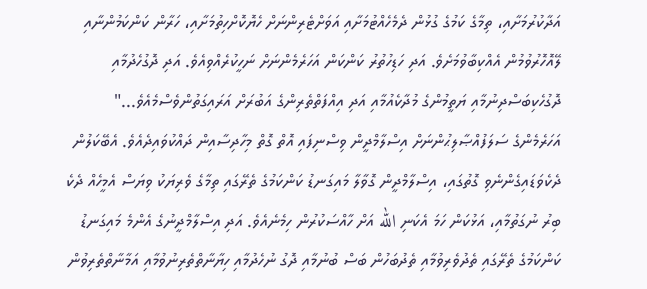އަދާކުރުމަށާއި، ތިމާގެ ކަމުގެ ގުޅުން ދެމެހެއްޓުމަށާއި އަވަށްޓެރިންނަށް ހެޔޮކޮށްހިތުމަށާއި، ހަރާން ކަންކަމުންނާއި ލޭއޮހޮރުވުމުން އެއްކިބާވުމަށެވެ. އަދި ހަޑިހުތުރު ކަންކަން އަހަރެމެންނަށް ނަހީކުރެއްވިއެވެ. އަދި ދޮގުހެދުމާއި ދޮގުހެކިބަސްދިނުމާއި ޔަތީމުންގެ މުދާކެއުމާއި އަދި އިއްފަތްތެރިންގެ އަބުރަށް އަރައިގަތުންވެސްމެއެވެ..."
އަހަރެމެންގެ ސަލަފުއްޞާލިޙުންނަށް އިސްލާމްދީން ވިސްނިފައި އޮތް ގޮތް މިހާދިސާއިން ދައްކުވައިދެއެވެ. އެބޭކަލުން ދެކެވަޑައިގެންނެވި ގޮތުގައި، އިސްލާމްދީން ގޮވާލާ މައިގަނޑު ކަންކަމުގެ ތެރޭގައި ތިމާގެ ވެރިޔަކު ވިޔަސް އެމީހެއް ދެކެ ބިރު ނުގަތުމާއި، އަޅުކަން ހަމަ އެކަނި الله އަށް ހާއްސަކުރުން ހިމެނެއެވެ. އަދި އިސްލާމްދީނުގެ އެންމެ މައިގަނޑު ކަންކަމުގެ ތެރޭގައި ތެދުވެރިވުމާއި ތެދުބަހުން ބަސް ބުނުމާއި ދޮގު ނުހެދުމާއި ހިޔާނާތްތެރިނުވުމާއި އަމާނާތްތެރިވުން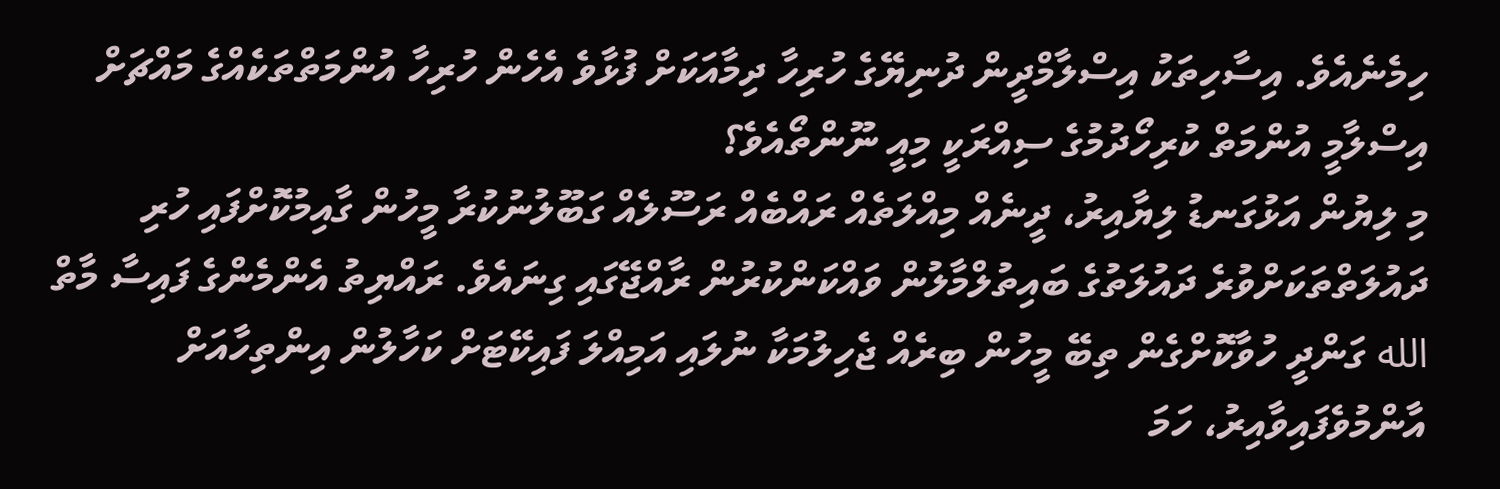ހިމެނެއެވެ. އިސާހިތަކު އިސްލާމްދީން ދުނިޔޭގެ ހުރިހާ ދިމާއަކަށް ފުޅާވެ އެހެން ހުރިހާ އުންމަތްތަކެއްގެ މައްޗަށް އިސްލާމީ އުންމަތް ކުރިހޯދުމުގެ ސިއްރަކީ މިއީ ނޫންތޯއެވެ؟
މި ލިޔުން އަޅުގަނޑު ލިޔާއިރު، ދީނެއް މިއްލަތެއް ރައްބެއް ރަސޫލެއް ގަބޫލުނުކުރާ މީހުން ގާއިމުކޮށްފައި ހުރި ދައުލަތްތަކަށްވުރެ ދައުލަތުގެ ބައިތުލްމާލުން ވައްކަންކުރުން ރާއްޖޭގައި ގިނައެވެ. ރައްޔިތު އެންމެންގެ ފައިސާ މާތް الله ގަންދީ ހުވާކޮށްގެން ތިބޭ މީހުން ބިރެއް ޖެހިލުމަކާ ނުލައި އަމިއްލަ ފައިކޭޓަށް ކަހާލުން އިންތިހާއަށް އާންމުވެފައިވާއިރު، ހަމަ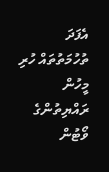އެފަދަ ތުހުމަތުތައް ހުރި މީހުން ރައްޔިތުންގެ ވޯޓުން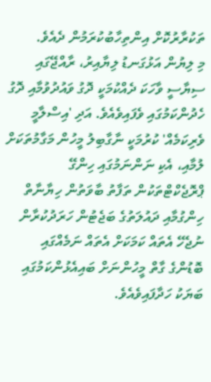ތަކުރާރުކޮށް އިންތިހާބުކުރަމުން ދެއެވެ.
މި ލިޔުން އަޅުގަނޑު ލިޔާއިރު، ރާއްޖޭގައި ސިޔާސީ ވާހަކަ ދެއްކުމަކީ ދޮގު ވައުދުވުމާއި ދޮގު ހެދުންކަމުގައި ވެފައިވެއެވެ. އަދި 'އިސްލާމީ ވެރިކަމެއް' ކުރުމަކީ ނާގާބިލު މީހުން މަގާމުތަކަށް ލުމާއި، އެކި ނަންނަމުގައި ހިންގޭ ޕްރޮޖެކްޓްތަކުން ތަފާތު ބާވަތުން ހިޔާނާތް ހިންގުމާއި ދައުލަތުގެ ބަޖެޓުން ހަރަދުކުރާން ނުޖެހޭ އެތައް ކަމަކަށް އެތައް ނަމެއްގައި ބޮޑުންގެ ގާތް މީހުންނަށް ބައިއެޅުންކަމުގައި ބަޔަކު ހަދާފައިވެއެވެ.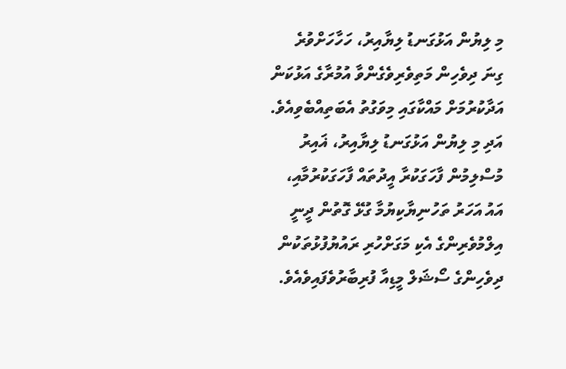މި ލިޔުން އަޅުގަނޑު ލިޔާއިރު، ހަހާހަށްވުރެ ގިނަ ދިވެހިން މަތިވެރިވެގެންވާ އުމުރާގެ އަޅުކަން އަދާކުރުމަށް މައްކާގައި މިވަގުތު އެބަތިއްބެވިއެވެ. އަދި މި ލިޔުން އަޅުގަނޑު ލިޔާއިރު، ޣައިރު މުސްލިމުން ފާހަގަކުރާ އީދުތައް ފާހަގަކުރުމާއި، އައު އަހަރު ތަހުނިޔާކިޔުމާ ގުޅޭ ގޮތުން ދީނީ އިލްމުވެރިންގެ އެކި މަގަށްހުރި ރައުޔުފުޅުތަކުން ދިވެހިންގެ ސޯޝަލް މީޑިއާ ފުރިބާރުވެފައިވެއެވެ.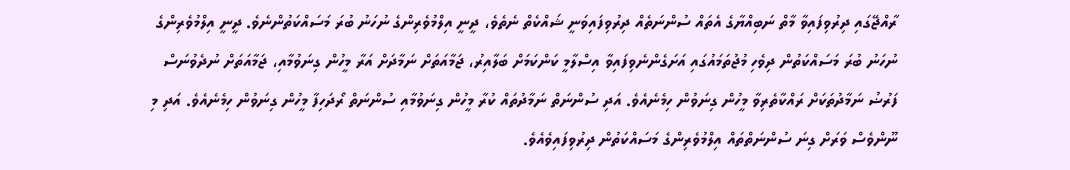ރާއްޖޭގައި ދިރުވިފައިވާ މާތް ނަބިއްޔާގެ އެތައް ސުންނަތެއް ދިރުވިފައިވަނީ ޝައްކެތް ނެތެވެ، ދީނީ އިލްމުވެރިންގެ ނުހަނު ބުރަ މަސައްކަތުންނެވެ. ދީނީ އިލްމުވެރިންގެ ނުހަނު ބުރަ މަސައްކަތުން ދިވެހި މުޖުތަމައުގައި އަށަގެންނެވިފައިވާ އިސްލާމީ ކަންކަމަށް ބަލާއިރު، ޖަމާއަތަށް ނަމާދަށް އަރާ މީހުން ގިނަވުމާއި، ޖަމާއަތަށް ނުދެވުނަސް ފަރުޟު ނަމާދުތަކަށް ރައްކާތެރިވާ މީހުން ގިނަވުން ހިމެނެއެވެ. އަދި ސުންނަތް ނަމާދުތައް ކުރާ މީހުން ގިނަވުމާއި ސުންނަތް ރޯދަހިފާ މީހުން ގިނަވުން ހިމެނެއެވެ. އަދި މި ނޫންވެސް ވަރަށް ގިނަ ސުންނަތްތައް އިލްމުވެރިންގެ މަސައްކަތުން ދިރުވިފައިވެއެވެ.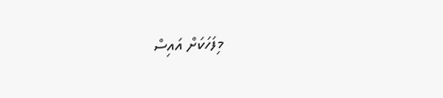މިފަހަކަށް އައިސް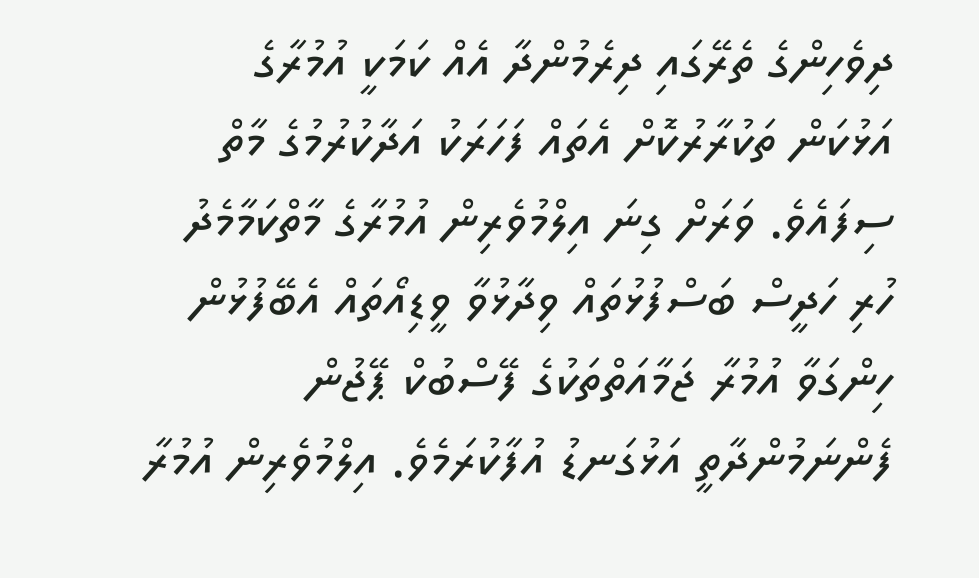ދިވެހިންގެ ތެރޭގައި ދިރެމުންދާ އެއް ކަމަކީ އުމުރާގެ އަޅުކަން ތަކުރާރުކޮށް އެތައް ފަހަރަކު އަދާކުރުމުގެ މާތް ސިފައެވެ. ވަރަށް ގިނަ އިލްމުވެރިން އުމުރާގެ މާތްކަމާމެދު ހުރި ހަދީސް ބަސްފުޅުތައް ވިދާޅުވާ ވީޑިއޯތައް އެބޭފުޅުން ހިންގަވާ އުމުރާ ޖަމާއަތްތަކުގެ ފޭސްބުކް ޕޭޖުން ފެންނަމުންދާތީ އަޅުގަނޑު އުފާކުރަމެވެ. އިލްމުވެރިން އުމުރާ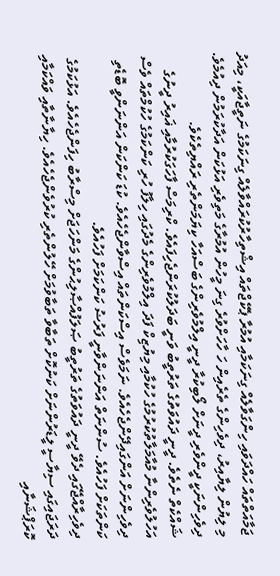ޖަމާއަތްތައް ހައްދަވައި ހިންގަވާލެއް ގިނަކަމާއި އުމުރާ ޕެކޭޖްތައް އިޝްތިހާރުކުރައްވާލެއް ގިނަކަމުގެ ނަތީޖާއަކީ، މިއަދު މި ލިޔުން ލިޔާއިރު، ދިވެހިންގެ ތެރެއިން ހަ ހާހަށްވުރެ ގިނަ މީހުން އުމުރާގެ މަތިވެރި އަޅުކަން އަދާކުރަމުން ދިއުމެވެ. ދިވެހިންނަކީ ދީންވެރި ދީނަށް ލޯބިކުރާ ދީނީ އިލްމުވެރިންގެ ބަސްއަހާ ކިޔަމަންތެރި ރައްޔިތެކެވެ.
ޝައްކެތް ނެތެވެ. ދީނީ ދައުވަތުގެ ތަރުތީބު ވަނީ ބަދަލުކުރަންޖެހިފައެވެ. ކްރިމަސް ފާހަގަކުރުމާއި ޣައިރު ދީނުގެ އަހުލުވެރިންނާ މުއާމަލާތުކުރުމުގެ ހުކުމާއި މިޔުޒިކް ފަދަ އިލްމުވެރިންގެ މެދުގައި ހިލާފު ހުރި ކަންކަމުގެ ހުކުމްތައް ވެސް ދިވެހިންނަށް އަންގައިދޭންޖެހެއެވެ. ނަމަވެސް އިސްކަންތައް އިސްވާންޖެހެއެވެ. ކުޑަ ކަންކަން އަންނަންވީ ބޮޑެތި ކަންތަކަށް ފަހުއެވެ. ސުންނަތް އަންނަންވާނީ ފަރުޟު ކަންކަމަށް ފަހުއެވެ.
ދިވެހިރާއްޖޭގައި ދެވޭ ދީނީ ދައުވަތުގެ ތަރުތީބު ޞަލަފުއްޞާލިޙުންގެ މަންހަޖަށް މިސްރާބު ހިފަންޖެހެއެވެ. އަޅުކަމުގެ ދަރަޖައިގައި ސިޔާސީ ލީޑަރުންނަށް ކަނުކޮށް ތަބާވާ ތަބާވުމަށް ހޭލުންތެރި ކުރުވެންޖެހެއެވެ. ހިޔާނާތާއި ވައްކަމާއި ކޮރަޕްޝަނާއި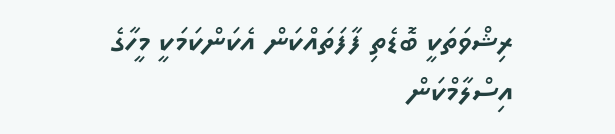ރިޝްވަތަކީ ބޮޑެތި ފާފަތައްކަން އެކަންކަމަކީ މީހާގެ އިސްލާމްކަން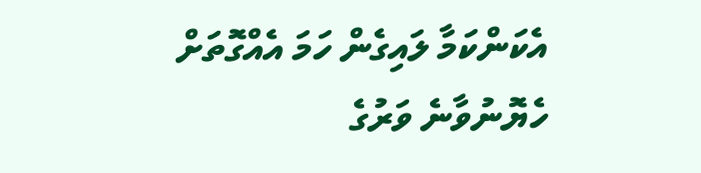އެކަންކަމާ ލައިގެން ހަމަ އެއްގޮތަށް ހެޔޮނުވާނެ ވަރުގެ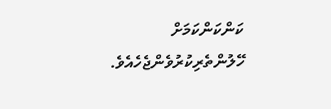ކަންކަންކަމަށް ހޭލުންތެރިކުރުވެންޖެހެއެވެ.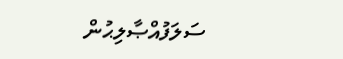ސަލަފުއްޞާލިޙުން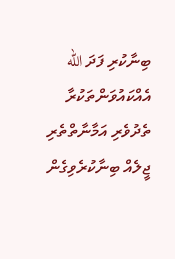ބިނާކުރި ފަދަ الله އެއްކައުވަންތަކުރާ ތެދުވެރި އަމާނާތްތެރި ޖީލެއް ބިނާކުރެވިގެން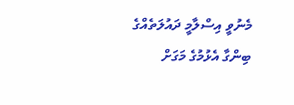މެނުވީ އިސްލާމީ ދައުލަތެއްގެ ބިންގާ އެޅުމުގެ މަގަށް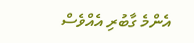އެންމެ ގާބުރި އެއްވެސް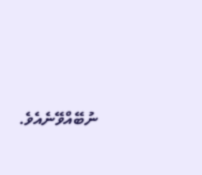ނުބޭއްވޭނެއެވެ.